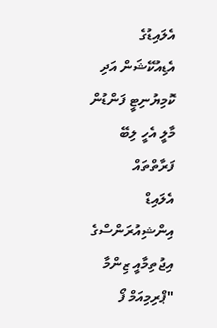އެލައިޑުގެ އެޑިއުކޭޝަން އަދި ކޮމިޔުނިޓީ ފަންޑުން މާލީ އެހީ ލިބޭ ފަރާތްތައް
އެލައިޑް އިންޝިއުރަންސްގެ އިޖުތިމާއީ ޒިންމާ "ޕްރިމިއަމް ފޯ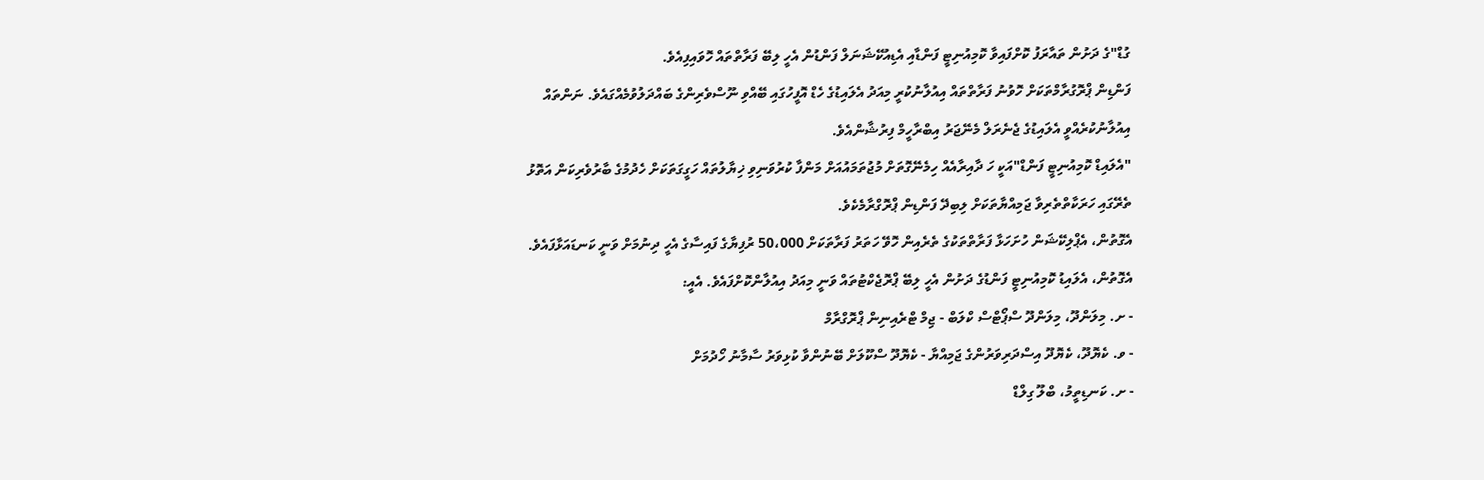ގުޑް"ގެ ދަށުން ތައާރަފު ކޮށްފައިވާ ކޮމިއުނިޓީ ފަންޑާއި އެޑިއުކޭޝަނަލް ފަންޑުން އެހީ ލިބޭ ފަރާތްތައް ހޮވައިފިއެވެ.
ފަންޑިން ޕްރޮގުރާމްތަކަށް ހޮވުނު ފަރާތްތައް އިއުލާނުކުރީ މިއަދު އެލައިޑުގެ ހެޑް އޮފީހުގައި ބޭއްވި ނޫސްވެރިންގެ ބައްދަލުވުމެއްގައެވެ. ނަންތައް އިއުލާނުކުރެއްވީ އެލައިޑުގެ ޖެނެރަލް މެނޭޖަރު އިބްރާހީމް ފިރުޝާންއެވެ.
"އެލައިޑް ކޮމިއުނިޓީ ފަންޑް"އަކީ ހަ ދާއިރާއެއް ހިމެނޭގޮތަށް މުޖުތަމައުއަށް މަންފާ ކުރުވަނިވި ޚިޔާލުތައް ހަގީގަތަކަށް ހެދުމުގެ ބާރުވެރިކަން އަތޮޅު ތެރޭގައި ހަރަކާތްތެރިވާ ޖަމިއްޔާތަކަށް ލިބިދޭ ފަންޑިން ޕްރޮގްރާމެކެވެ.
އެގޮތުން، އެޕްލިކޭޝަން ހުށަހަޅާ ފަރާތްތަކުގެ ތެރެއިން ހޮވޭ ހަތަރު ފަރާތަކަށް 50،000 ރުފިޔާގެ ފައިސާގެ އެހީ ދިނުމަށް ވަނީ ކަނޑައަޅާފައެވެ.
އެގޮތުން، އެލައިޑު ކޮމިއުނިޓީ ފަންޑުގެ ދަށުން އެހީ ލިބޭ ޕްރޮޖެކްޓުތައް ވަނީ މިއަދު އިއުލާންކޮށްފައެވެ. އެއީ:
- ށ. މިލަންދޫ، މިލަންދޫ ސްޕޯޓްސް ކްލަބް - ޖިމް ޓްރެއިނިން ޕްރޮގްރާމް
- ވ. ކެޔޮދޫ، ކެޔޮދޫ އިސްދަރިވަރުންގެ ޖަމިއްޔާ - ކެޔޮދޫ ސްކޫލަށް ބޭނުންވާ ކުޅިވަރު ސާމާނު ހޯދުމަށް
- ށ. ކަނޑިތީމު، ބްލޫ ގިލްޑް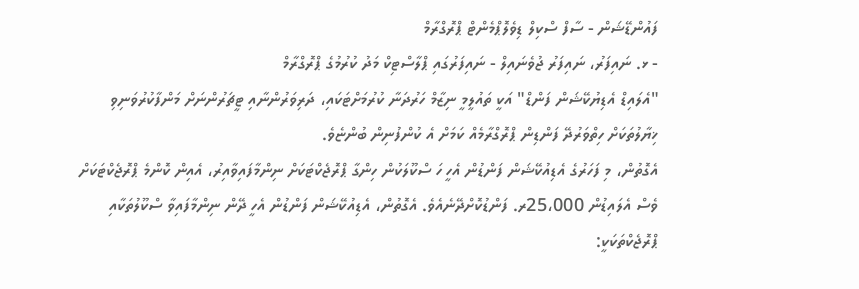ފައުންޑޭޝަން - ސާފް ސްކިލް ޑިވެލޮޕްމެންޓް ޕްރޮގްރާމް
- ޅ. ނައިފަރު، ނައިފަރު ޖުވެނައިލް - ނައިފަރުގައި ޕްލާސްޓިކް މަދު ކުރުމުގެ ޕްރޮގްރާމް
"އެލައިޑް އެޑިޔުކޭޝަން ފަންޑް" އަކީ ތައުލީމީ ނިޒާމް ހަރުދަނާ ކުރުމަށްޓަކައި، ދަރިވަރުންނާއި ޓީޗަރުންނަށް މަންފާކުރުވަނިވި ޚިޔާލުތަކަށް ހިތްވަރުދޭ ފަންޑިން ޕްރޮގްރާމެއް ކަމަށް އެ ކުންފުނިން ބުންޏެވެ.
އެގޮތުން، މި ފަހަރުގެ އެޑިއުކޭޝަން ފަންޑުން އެހީ ހަ ސްކޫލަކުން ހިންގާ ޕްރޮޖެކްޓަކަށް ނިންމާފައިވާއިރު، އެއިން ކޮންމެ ޕްރޮޖެކްޓަކަށް ވެސް އެލައިޑުން 25،000ރ. ފަންޑުކޮށްދޭނެއެވެ. އެގޮތުން، އެޑިއުކޭޝަން ފަންޑުން އެހީ ދޭން ނިންމާފައިވާ ސްކޫލުތަކާއި ޕްރޮޖެކްތަކަކީ: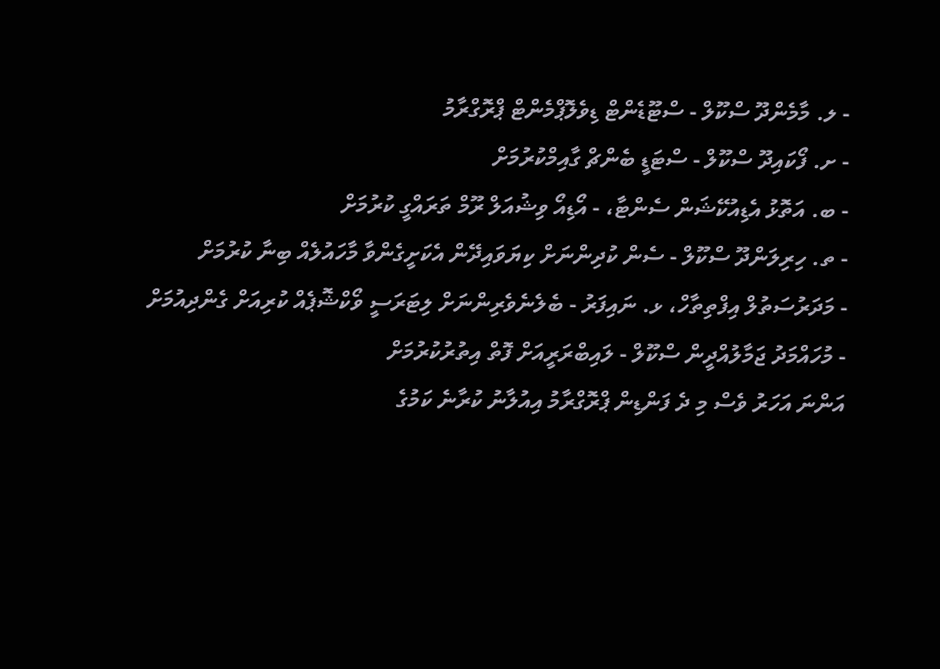- ލ. މާމެންދޫ ސްކޫލް - ސްޓޫޑެންޓް ޑިވެލޮޕްމެންޓް ޕްރޮގްރާމު
- ށ. ފޯކައިދޫ ސްކޫލް - ސްޓަޑީ ބެންޗް ގާއިމްކުރުމަށް
- ބ. އަތޮޅު އެޑިއުކޭޝަން ސެންޓާ، - އޯޑިއޯ ވިޝުއަލް ރޫމް ތަރައްގީ ކުރުމަށް
- ތ. ހިރިލަންދޫ ސްކޫލް - ސެން ކުދިންނަށް ކިޔަވައިދޭން އެކަށީގެންވާ މާހައުލެއް ބިނާ ކުރުމަށް
- މަދަރުސަތުލް އިފްތިތާހް، ޅ. ނައިފަރު - ބެލެނެވެރިންނަށް ލިޓަރަސީ ވޯކްޝޮޕެއް ކުރިއަށް ގެންދިއުމަށް
- މުހައްމަދު ޖަމާލުއްދީން ސްކޫލް - ލައިބްރަރީއަށް ފޮތް އިތުރުކުރުމަށް
އަންނަ އަހަރު ވެސް މި ދެ ފަންޑިން ޕްރޮގްރާމު އިއުލާނު ކުރާނެ ކަމުގެ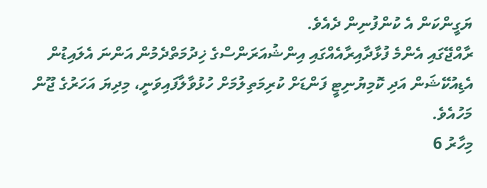ޔަގީންކަން އެ ކުންފުނިން ދެއެވެ.
ރާއްޖޭގައި އެންމެ ފުޅާދާއިރާއެއްގައި އިންޝުއަރަންސްގެ ޚިދުމަތްދެމުން އަންނަ އެލައިޑުން އެޑިއުކޭޝަން އަދި ކޮމިޔުނިޓީ ފަންޑަށް ކުރިމަތިލުމަށް ހުޅުވާލާފައިވަނީ، މިދިޔަ އަހަރުގެ ޖޫން މަހުއެވެ.
މިހާރު 6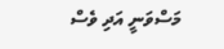މަސްވަނީ އަދި ވެސް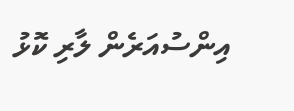އިންސުއަރެން ލާރި ކޮޅު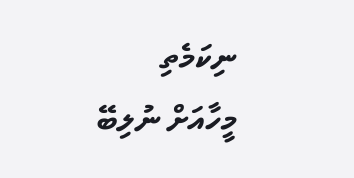ނިކަމެތި މީހާއަށް ނުލިބޭ